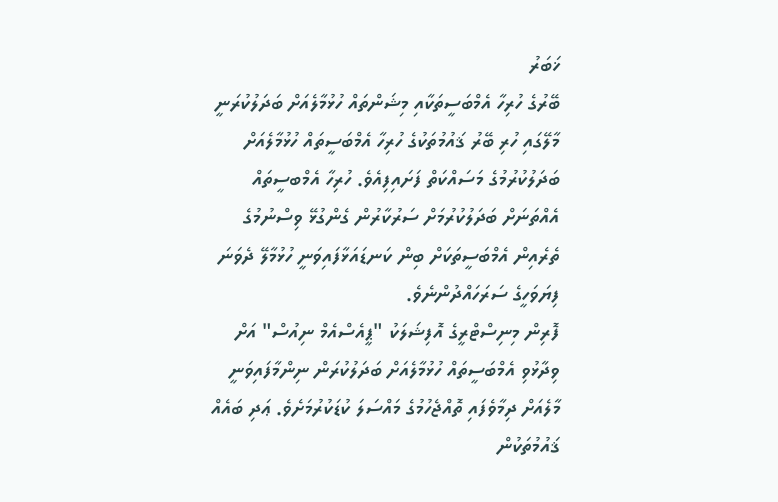ޚަބަރު
ބޭރުގެ ހުރިހާ އެމްބަސީތަކާއި މިޝަންތައް ހުޅުމާލެއަށް ބަދަލުކުރަނީ
މާލޭގައި ހުރި ބޭރު ޤައުމުތަކުގެ ހުރިހާ އެމްބަސީތައް ހުޅުމާލެއަށް ބަދަލުކުރުމުގެ މަސައްކަތް ފަށައިފިއެވެ. ހުރިހާ އެމްބސީތައް އެއްތަނަށް ބަދަލުކުރުމަށް ސަރުކާރުން ގެންގުޅޭ ވިސްނުމުގެ ތެރެއިން އެމްބަސީތަކަށް ބިން ކަނޑައަޅާފައިވަނީ ހުޅުމާލޭ ދެވަނަ ފިޔަވަހީގެ ސަރަހައްދުންނެވެ.
ފޮރިން މިނިސްޓްރީގެ އޮފިޝަލަކު "ޕީއެސްއެމް ނިއުސް" އަށް ވިދާޅުވި އެމްބަސީތައް ހުޅުމާލެއަށް ބަދަލުކުރަން ނިންމާފައިވަނީ މާލެއަށް ދިމާވެފައި ތޮއްޖެހުމުގެ މައްސަލަ ކުޑަކުރުމަށެވެ. ޢަދި ބައެއް ޤައުމުތަކުން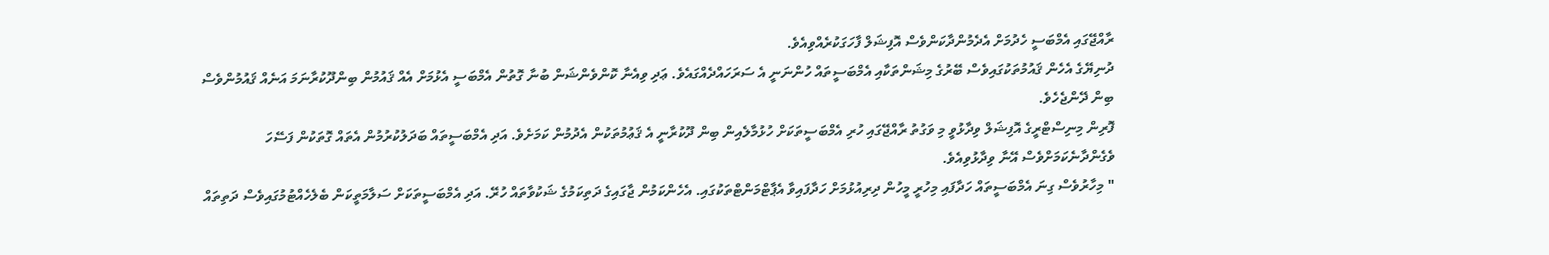ރާއްޖޭގައި އެމްބަސީ ހެދުމަށް އެދެމުންދާކަންވެސް އޮފިޝަލް ފާހަގަކުރެއްވިއެވެ.
ދުނިޔޭގެ އެހެން ޤައުމުތަކުގައިވެސް ބޭރުގެ މިޝަންތަކާއި އެމްބަސީތައް ހުންނަނީ އެ ސަރަހައްދެއްގައެވެ. ޢަދި ވިއެނާ ކޮންވެންޝަން ބުނާ ގޮތުން އެމްބަސީ އެޅުމަށް އެއް ޤައުމުން ބިންދޫކުރާނަމަ އަނެއް ޤައުމުންވެސް ބިން ދޭންޖެހެވެ.
ފޮރިން މިނިސްޓްރީގެ އޮފިޝަލް ވިދާޅުވީ މި ވަގުތު ރާއްޖޭގައި ހުރި އެމްބަސީތަކަށް ހުޅުމާލެއިން ބިން ދޫކުރާނީ އެ ޤަޢުމުތަކުން އެދުމުން ކަމަށެވެ. އަދި އެމްބަސީތައް ބަދަލުކުރުމުން އެތައް ގޮތަކުން ފަސޭހަ ވެގެންދާނެކަމަށްވެސް އޭނާ ވިދާޅުވިއެވެ.
" މިހާރުވެސް ގިނަ އެމްބަސީތައް ހަދާފައި މިހުރީ މީހުން ދިރިއުޅުމަށް ހަދާފައިވާ އެޕާޓްމަންޓްތަކުގައި. އެހެންކަމުން ޖާގައިގެ ދަތިކަމުގެ ޝަކުވާތައް ހުރޭ. އަދި އެމްބަސީތަކަށް ސަލާމަތީކަން ބެލެހެއްޓުމުގައިވެސް ދަތިތައް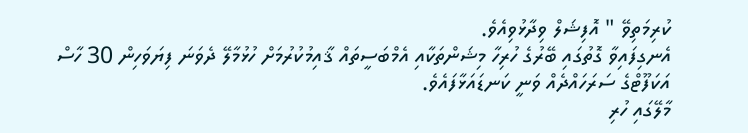ކުރިމަތިވޭ " އޮފިޝަލް ވިދާޅުވިއެވެ.
އެނގިފައިވާ ގޮތުގައި ބޭރުގެ ހުރިހާ މިޝަންތަކާއި އެމްބަސީތައް ޤާއިމުކުރުމަށް ހުޅުމާލޭ ދެވަނަ ފިޔަވަހިން 30 ހާސް އަކަފޫޓްގެ ސަރަހައްދެއް ވަނީ ކަނޑައަޅާފައެވެ.
މާލޭގައި ހުރި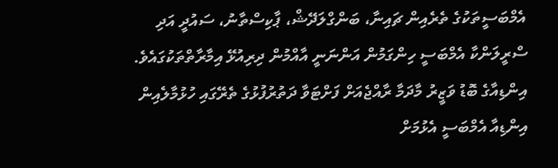އެމްބަސީތަކުގެ ތެރެއިން ޗައިނާ، ބަންގްލަދޭޝް، ޕާކިސްތާނު، ސައުދީ އަދި ސްރީލަންކާ އެމްބަސީ ހިންގަމުން އަންނަނީ އާއްމުން ދިރިއުޅޭ އިމާރާތްތަކުގައެވެ.
އިންޑިއާގެ ބޮޑު ވަޒީރު މާދަމާ ރާއްޖެއަށް ފަށްޓަވާ ދަތުރުފުޅުގެ ތެރޭގައި ހުޅުމާލެއިން އިންޑިއާ އެމްބަސީ އެޅުމަށް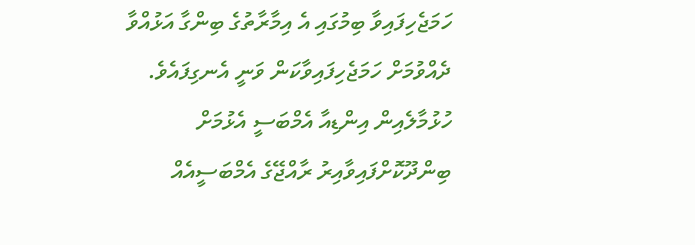ހަމަޖެހިފައިވާ ބިމުގައި އެ އިމާރާތުގެ ބިންގާ އަޅުއްވާ ދެއްވުމަށް ހަމަޖެހިފައިވާކަން ވަނީ އެނގިފައެވެ. ހުޅުމާލެއިން އިންޑިއާ އެމްބަސީ އެޅުމަށް ބިންދޫކޮށްފައިވާއިރު ރާއްޖޭގެ އެމްބަސީއެއް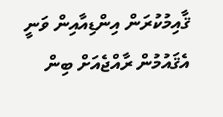ޤާއިމުކުރަން އިންޑިއާއިން ވަނީ އެޤައުމުން ރާއްޖެއަށް ބިން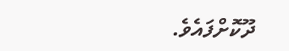ދޫކޮށްފައެވެ.